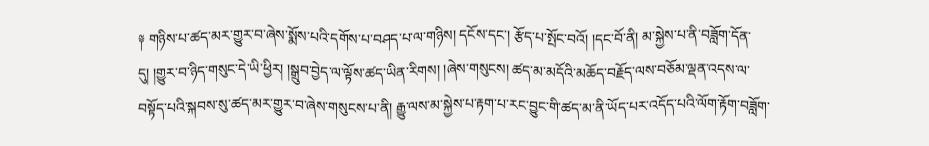༈ གཉིས་པ་ཚད་མར་གྱུར་བ་ཞེས་སྨོས་པའི་དགོས་པ་བཤད་པ་ལ་གཉིས། དངོས་དང་། རྩོད་པ་སྤོང་བའོ། །དང་བོ་ནི། མ་སྐྱེས་པ་ནི་བཟློག་དོན་དུ། །གྱུར་བ་ཉིད་གསུང་དེ་ཡི་ཕྱིར། །སྒྲུབ་བྱེད་ལ་ལྟོས་ཚད་ཡིན་རིགས། །ཞེས་གསུངས། ཚད་མ་མདོའི་མཆོད་བརྗོད་ལས་བཅོམ་ལྡན་འདས་ལ་བསྟོད་པའི་སྐབས་སུ་ཚད་མར་གྱུར་བ་ཞེས་གསུངས་པ་ནི། རྒྱུ་ལས་མ་སྐྱེས་པ་རྟག་པ་རང་བྱུང་གི་ཚད་མ་ནི་ཡོད་པར་འདོད་པའི་ལོག་རྟོག་བཟློག་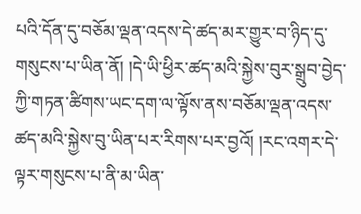པའི་དོན་དུ་བཅོམ་ལྡན་འདས་དེ་ཚད་མར་གྱུར་བ་ཉིད་དུ་གསུངས་པ་ཡིན་ནོ། །དེ་ཡི་ཕྱིར་ཚད་མའི་སྐྱེས་བུར་སྒྲུབ་བྱེད་ཀྱི་གཏན་ཚིགས་ཡང་དག་ལ་ལྟོས་ནས་བཅོམ་ལྡན་འདས་ཚད་མའི་སྐྱེས་བུ་ཡིན་པར་རིགས་པར་བྱའོ། །རང་འགར་དེ་ལྟར་གསུངས་པ་ནི་མ་ཡིན་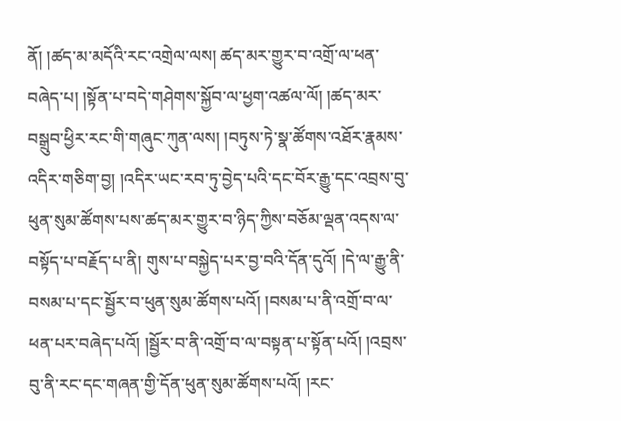ནོ། །ཚད་མ་མདོའི་རང་འགྲེལ་ལས། ཚད་མར་གྱུར་བ་འགྲོ་ལ་ཕན་བཞེད་པ། །སྟོན་པ་བདེ་གཤེགས་སྐྱོབ་ལ་ཕྱག་འཚལ་ལོ། །ཚད་མར་བསྒྲུབ་ཕྱིར་རང་གི་གཞུང་ཀུན་ལས། །བཏུས་ཏེ་སྣ་ཚོགས་འཐོར་རྣམས་འདིར་གཅིག་བྱ། །འདིར་ཡང་རབ་ཏུ་བྱེད་པའི་དང་བོར་རྒྱུ་དང་འབྲས་བུ་ཕུན་སུམ་ཚོགས་པས་ཚད་མར་གྱུར་བ་ཉིད་ཀྱིས་བཅོམ་ལྡན་འདས་ལ་བསྟོད་པ་བརྗོད་པ་ནི། གུས་པ་བསྐྱེད་པར་བྱ་བའི་དོན་དུའོ། །དེ་ལ་རྒྱུ་ནི་བསམ་པ་དང་སྦྱོར་བ་ཕུན་སུམ་ཚོགས་པའོ། །བསམ་པ་ནི་འགྲོ་བ་ལ་ཕན་པར་བཞེད་པའོ། །སྦྱོར་བ་ནི་འགྲོ་བ་ལ་བསྟན་པ་སྟོན་པའོ། །འབྲས་བུ་ནི་རང་དང་གཞན་གྱི་དོན་ཕུན་སུམ་ཚོགས་པའོ། །རང་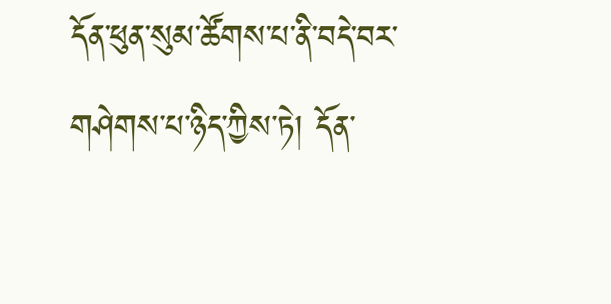དོན་ཕུན་སུམ་ཚོགས་པ་ནི་བདེ་བར་གཤེགས་པ་ཉིད་ཀྱིས་ཏེ། དོན་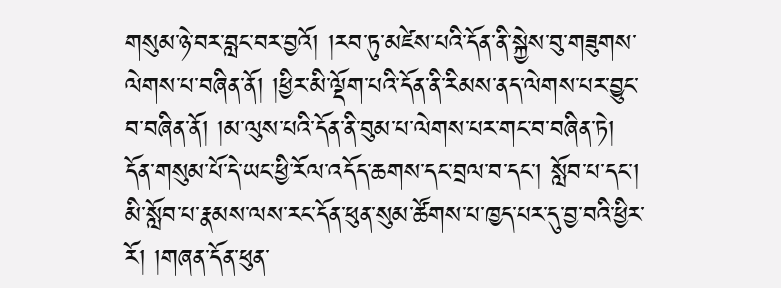གསུམ་ཉེ་བར་བླང་བར་བྱའོ། །རབ་ཏུ་མཛེས་པའི་དོན་ནི་སྐྱེས་བུ་གཟུགས་ལེགས་པ་བཞིན་ནོ། །ཕྱིར་མི་ལྡོག་པའི་དོན་ནི་རིམས་ནད་ལེགས་པར་བྱུང་བ་བཞིན་ནོ། །མ་ལུས་པའི་དོན་ནི་བུམ་པ་ལེགས་པར་གང་བ་བཞིན་ཏེ། དོན་གསུམ་པོ་དེ་ཡང་ཕྱི་རོལ་འདོད་ཆགས་དང་བྲལ་བ་དང་། སློབ་པ་དང་། མི་སློབ་པ་རྣམས་ལས་རང་དོན་ཕུན་སུམ་ཚོགས་པ་ཁྱད་པར་དུ་བྱ་བའི་ཕྱིར་རོ། །གཞན་དོན་ཕུན་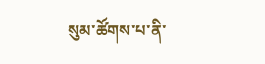སུམ་ཚོགས་པ་ནི་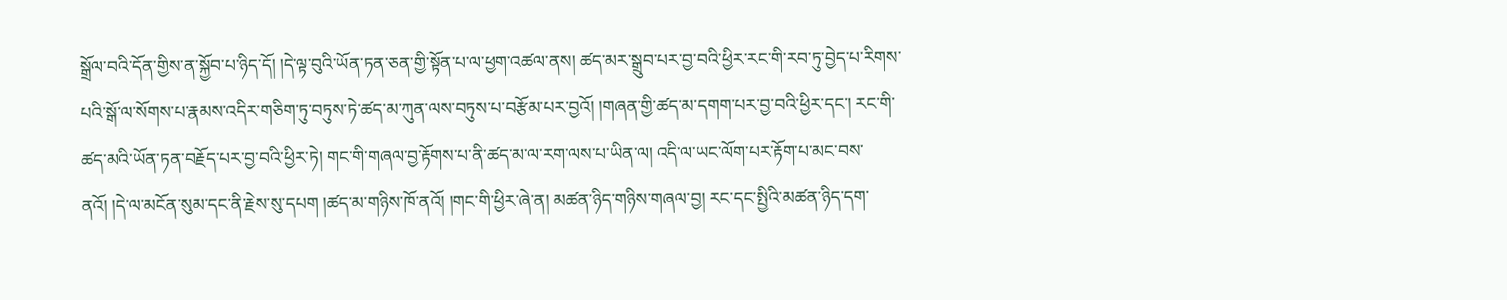སྒྲོལ་བའི་དོན་གྱིས་ན་སྐྱོབ་པ་ཉིད་དོ། །དེ་ལྟ་བུའི་ཡོན་ཏན་ཅན་གྱི་སྟོན་པ་ལ་ཕྱག་འཚལ་ནས། ཚད་མར་སྒྲུབ་པར་བྱ་བའི་ཕྱིར་རང་གི་རབ་ཏུ་བྱེད་པ་རིགས་པའི་སྒོ་ལ་སོགས་པ་རྣམས་འདིར་གཅིག་ཏུ་བཏུས་ཏེ་ཚད་མ་ཀུན་ལས་བཏུས་པ་བརྩོམ་པར་བྱའོ། །གཞན་གྱི་ཚད་མ་དགག་པར་བྱ་བའི་ཕྱིར་དང་། རང་གི་ཚད་མའི་ཡོན་ཏན་བརྗོད་པར་བྱ་བའི་ཕྱིར་ཏེ། གང་གི་གཞལ་བྱ་རྟོགས་པ་ནི་ཚད་མ་ལ་རག་ལས་པ་ཡིན་ལ། འདི་ལ་ཡང་ལོག་པར་རྟོག་པ་མང་བས་ནའོ། །དེ་ལ་མངོན་སུམ་དང་ནི་རྗེས་སུ་དཔག །ཚད་མ་གཉིས་ཁོ་ནའོ། །གང་གི་ཕྱིར་ཞེ་ན། མཚན་ཉིད་གཉིས་གཞལ་བྱ། རང་དང་སྤྱིའི་མཚན་ཉིད་དག་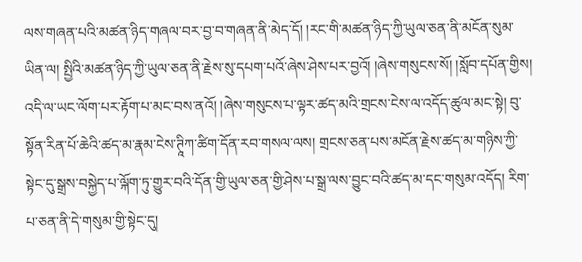ལས་གཞན་པའི་མཚན་ཉིད་གཞལ་བར་བྱ་བ་གཞན་ནི་མེད་དོ། །རང་གི་མཚན་ཉིད་ཀྱི་ཡུལ་ཅན་ནི་མངོན་སུམ་ཡིན་ལ། སྤྱིའི་མཚན་ཉིད་ཀྱི་ཡུལ་ཅན་ནི་རྗེས་སུ་དཔག་པའོ་ཞེས་ཤེས་པར་བྱའོ། །ཞེས་གསུངས་སོ། །སློབ་དཔོན་གྱིས། འདི་ལ་ཡང་ལོག་པར་རྟོག་པ་མང་བས་ནའོ། །ཞེས་གསུངས་པ་ལྟར་ཚད་མའི་གྲངས་ངེས་ལ་འདོད་ཚུལ་མང་སྟེ། བུ་སྟོན་རིན་པོ་ཆེའི་ཚད་མ་རྣམ་ངེས་ཊཱིཀ་ཚིག་དོན་རབ་གསལ་ལས། གྲངས་ཅན་པས་མངོན་རྗེས་ཚད་མ་གཉིས་ཀྱི་སྟེང་དུ་སྒྲས་བསྐྱེད་པ་ལྐོག་ཏུ་གྱུར་བའི་དོན་གྱི་ཡུལ་ཅན་གྱི་ཤེས་པ་སྒྲ་ལས་བྱུང་བའི་ཚད་མ་དང་གསུམ་འདོད། རིག་པ་ཅན་ནི་དེ་གསུམ་གྱི་སྟེང་དུ།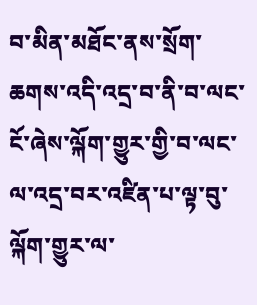བ་མིན་མཐོང་ནས་སྲོག་ཆགས་འདི་འདྲ་བ་ནི་བ་ལང་ངོ་ཞེས་ལྐོག་གྱུར་གྱི་བ་ལང་ལ་འདྲ་བར་འཛིན་པ་ལྟ་བུ་ལྐོག་གྱུར་ལ་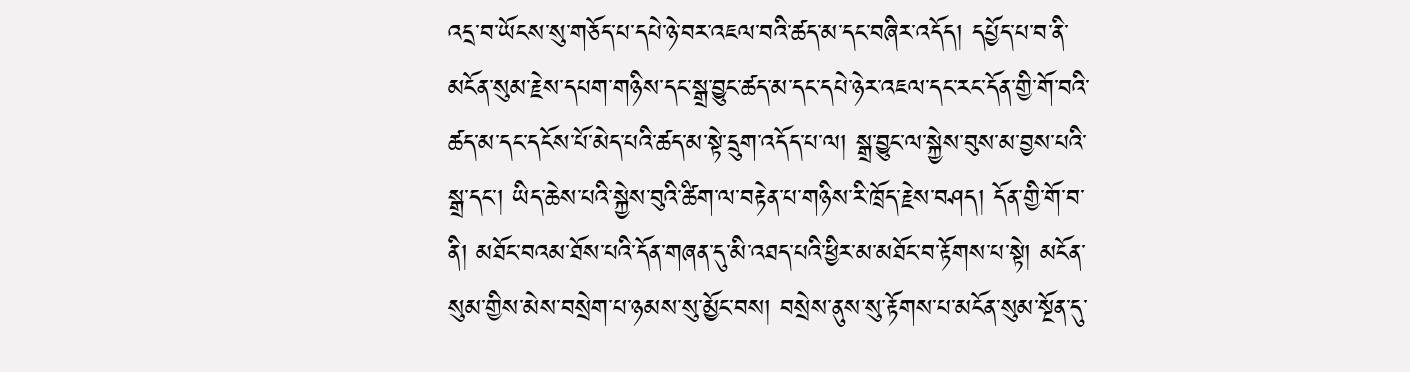འདྲ་བ་ཡོངས་སུ་གཅོད་པ་དཔེ་ཉེ་བར་འཇལ་བའི་ཚད་མ་དང་བཞིར་འདོད། དཔྱོད་པ་བ་ནི་མངོན་སུམ་རྗེས་དཔག་གཉིས་དང་སྒྲ་བྱུང་ཚད་མ་དང་དཔེ་ཉེར་འཇལ་དང་རང་དོན་གྱི་གོ་བའི་ཚད་མ་དང་དངོས་པོ་མེད་པའི་ཚད་མ་སྟེ་དྲུག་འདོད་པ་ལ། སྒྲ་བྱུང་ལ་སྐྱེས་བུས་མ་བྱས་པའི་སྒྲ་དང་། ཡིད་ཆེས་པའི་སྐྱེས་བུའི་ཚིག་ལ་བརྟེན་པ་གཉིས་རི་ཁྲོད་རྗེས་བཤད། དོན་གྱི་གོ་བ་ནི། མཐོང་བའམ་ཐོས་པའི་དོན་གཞན་དུ་མི་འཐད་པའི་ཕྱིར་མ་མཐོང་བ་རྟོགས་པ་སྟེ། མངོན་སུམ་གྱིས་མེས་བསྲེག་པ་ཉམས་སུ་མྱོང་བས། བསྲེས་ནུས་སུ་རྟོགས་པ་མངོན་སུམ་སྔོན་དུ་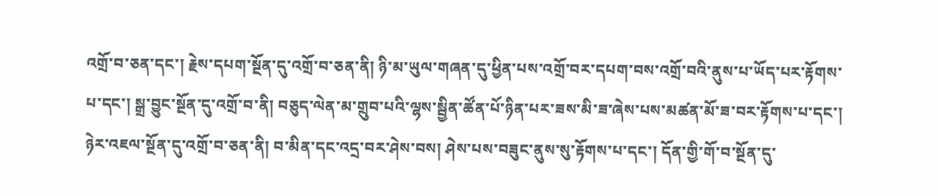འགྲོ་བ་ཅན་དང་། རྗེས་དཔག་སྔོན་དུ་འགྲོ་བ་ཅན་ནི། ཉི་མ་ཡུལ་གཞན་དུ་ཕྱིན་པས་འགྲོ་བར་དཔག་བས་འགྲོ་བའི་ནུས་པ་ཡོད་པར་རྟོགས་པ་དང་། སྒྲ་བྱུང་སྔོན་དུ་འགྲོ་བ་ནི། བཅུད་ལེན་མ་གྲུབ་པའི་ལྷས་སྦྱིན་ཚོན་པོ་ཉིན་པར་ཟས་མི་ཟ་ཞེས་པས་མཚན་མོ་ཟ་བར་རྟོགས་པ་དང་། ཉེར་འཇལ་སྔོན་དུ་འགྲོ་བ་ཅན་ནི། བ་མིན་དང་འདྲ་བར་ཤེས་བས། ཤེས་པས་བཟུང་ནུས་སུ་རྟོགས་པ་དང་། དོན་གྱི་གོ་བ་སྔོན་དུ་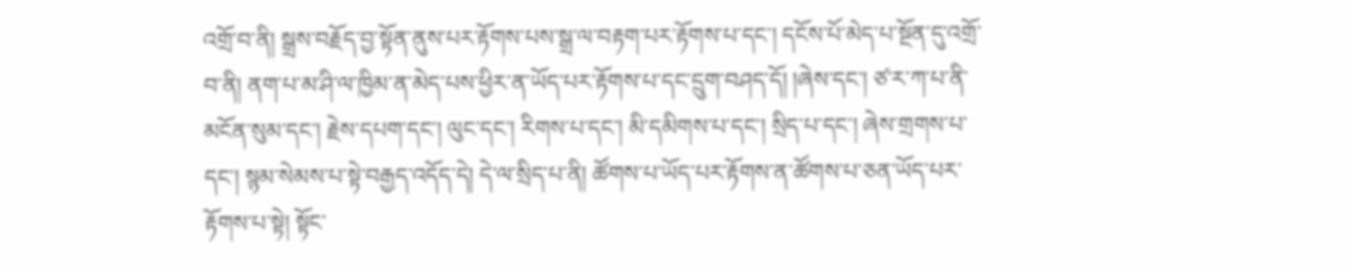འགྲོ་བ་ནི། སྒྲས་བརྗོད་བྱ་སྟོན་ནུས་པར་རྟོགས་པས་སྒྲ་ལ་བརྟག་པར་རྟོགས་པ་དང་། དངོས་པོ་མེད་པ་སྔོན་དུ་འགྲོ་བ་ནི། ནག་པ་མ་ཤི་ལ་ཁྱིམ་ན་མེད་པས་ཕྱིར་ན་ཡོད་པར་རྟོགས་པ་དང་དྲུག་བཤད་དོ། །ཞེས་དང་། ཙ་ར་ཀ་པ་ནི་མངོན་སུམ་དང་། རྗེས་དཔག་དང་། ལུང་དང་། རིགས་པ་དང་། མི་དམིགས་པ་དང་། སྲིད་པ་དང་། ཞེས་གྲགས་པ་དང་། སྙམ་སེམས་པ་སྟེ་བརྒྱད་འདོད་དེ། དེ་ལ་སྲིད་པ་ནི། ཚོགས་པ་ཡོད་པར་རྟོགས་ན་ཚོགས་པ་ཅན་ཡོད་པར་རྟོགས་པ་སྟེ། སྟོང་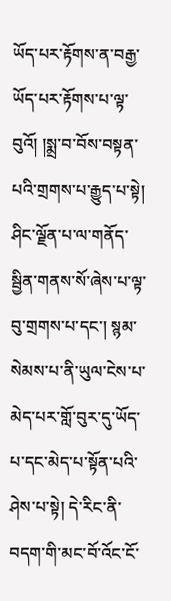ཡོད་པར་རྟོགས་ན་བརྒྱ་ཡོད་པར་རྟོགས་པ་ལྟ་བུའོ། །སྨྲ་བ་བོས་བསྟན་པའི་གྲགས་པ་རྒྱུད་པ་སྟེ། ཤིང་ལྗོན་པ་ལ་གནོད་སྦྱིན་གནས་སོ་ཞེས་པ་ལྟ་བུ་གྲགས་པ་དང་། སྙམ་སེམས་པ་ནི་ཡུལ་ངེས་པ་མེད་པར་གློ་བུར་དུ་ཡོད་པ་དང་མེད་པ་སྟོན་པའི་ཤེས་པ་སྟེ། དེ་རིང་ནི་བདག་གི་མང་བོ་འོང་ངོ་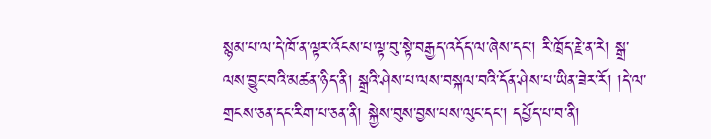སྙམ་པ་ལ་དེ་ཁོ་ན་ལྟར་འོངས་པ་ལྟ་བུ་སྟེ་བརྒྱད་འདོད་ལ་ཞེས་དང་། རི་ཁྲོད་རྗེ་ན་རེ། སྒྲ་ལས་བྱུང་བའི་མཚན་ཉིད་ནི། སྒྲའི་ཤེས་པ་ལས་བསྐལ་བའི་དོན་ཤེས་པ་ཡིན་ཟེར་རོ། །དེ་ལ་གྲངས་ཅན་དང་རིག་པ་ཅན་ནི། སྐྱེས་བུས་བྱས་པས་ལུང་དང་། དཔྱོད་པ་བ་ནི།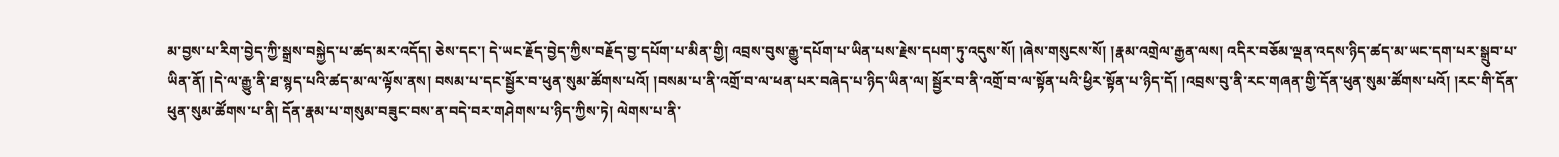མ་བྱས་པ་རིག་བྱེད་ཀྱི་སྒྲས་བསྐྱེད་པ་ཚད་མར་འདོད། ཅེས་དང་། དེ་ཡང་རྗོད་བྱེད་ཀྱིས་བརྗོད་བྱ་དཔོག་པ་མིན་གྱི། འབྲས་བུས་རྒྱུ་དཔོག་པ་ཡིན་པས་རྗེས་དཔག་ཏུ་འདུས་སོ། །ཞེས་གསུངས་སོ། །རྣམ་འགྲེལ་རྒྱན་ལས། འདིར་བཅོམ་ལྡན་འདས་ཉིད་ཚད་མ་ཡང་དག་པར་སྒྲུབ་པ་ཡིན་ནོ། །དེ་ལ་རྒྱུ་ནི་ཐ་སྙད་པའི་ཚད་མ་ལ་ལྟོས་ནས། བསམ་པ་དང་སྦྱོར་བ་ཕུན་སུམ་ཚོགས་པའོ། །བསམ་པ་ནི་འགྲོ་བ་ལ་ཕན་པར་བཞེད་པ་ཉིད་ཡིན་ལ། སྦྱོར་བ་ནི་འགྲོ་བ་ལ་སྟོན་པའི་ཕྱིར་སྟོན་པ་ཉིད་དོ། །འབྲས་བུ་ནི་རང་གཞན་གྱི་དོན་ཕུན་སུམ་ཚོགས་པའོ། །རང་གི་དོན་ཕུན་སུམ་ཚོགས་པ་ནི། དོན་རྣམ་པ་གསུམ་བཟུང་བས་ན་བདེ་བར་གཤེགས་པ་ཉིད་ཀྱིས་ཏེ། ལེགས་པ་ནི་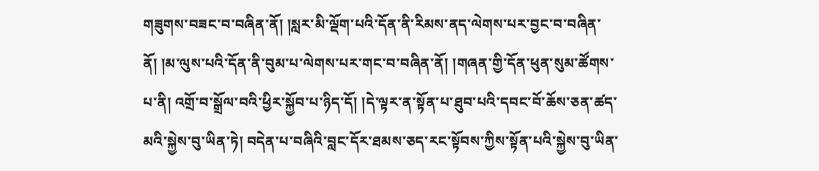གཟུགས་བཟང་བ་བཞིན་ནོ། །སླར་མི་ལྡོག་པའི་དོན་ནི་རིམས་ནད་ལེགས་པར་བྱང་བ་བཞིན་ནོ། །མ་ལུས་པའི་དོན་ནི་བུམ་པ་ལེགས་པར་གང་བ་བཞིན་ནོ། །གཞན་གྱི་དོན་ཕུན་སུམ་ཚོགས་པ་ནི། འགྲོ་བ་སྒྲོལ་བའི་ཕྱིར་སྐྱོབ་པ་ཉིད་དོ། །དེ་ལྟར་ན་སྟོན་པ་ཐུབ་པའི་དབང་བོ་ཆོས་ཅན་ཚད་མའི་སྐྱེས་བུ་ཡིན་ཏེ། བདེན་པ་བཞིའི་བླང་དོར་ཐམས་ཅད་རང་སྟོབས་ཀྱིས་སྟོན་པའི་སྐྱེས་བུ་ཡིན་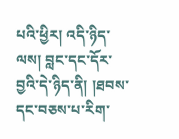པའི་ཕྱིར། འདི་ཉིད་ལས། བླང་དང་དོར་བྱའི་དེ་ཉིད་ནི། །ཐབས་དང་བཅས་པ་རིག་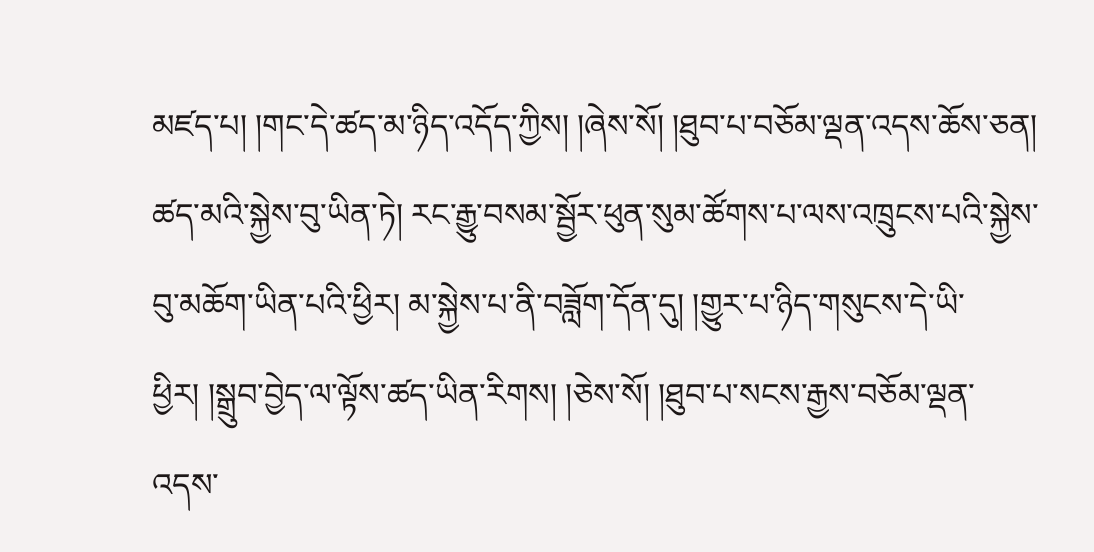མཛད་པ། །གང་དེ་ཚད་མ་ཉིད་འདོད་ཀྱིས། །ཞེས་སོ། །ཐུབ་པ་བཅོམ་ལྡན་འདས་ཆོས་ཅན། ཚད་མའི་སྐྱེས་བུ་ཡིན་ཏེ། རང་རྒྱུ་བསམ་སྦྱོར་ཕུན་སུམ་ཚོགས་པ་ལས་འཁྲུངས་པའི་སྐྱེས་བུ་མཆོག་ཡིན་པའི་ཕྱིར། མ་སྐྱེས་པ་ནི་བཟློག་དོན་དུ། །གྱུར་པ་ཉིད་གསུངས་དེ་ཡི་ཕྱིར། །སྒྲུབ་བྱེད་ལ་ལྟོས་ཚད་ཡིན་རིགས། །ཅེས་སོ། །ཐུབ་པ་སངས་རྒྱས་བཅོམ་ལྡན་འདས་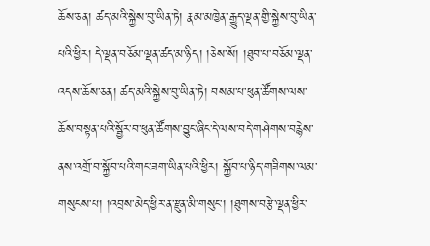ཆོས་ཅན། ཚད་མའི་སྐྱེས་བུ་ཡིན་ཏེ། རྣམ་མཁྱེན་རྒྱུད་ལྡན་གྱི་སྐྱེས་བུ་ཡིན་པའི་ཕྱིར། དེ་ལྡན་བཅོམ་ལྡན་ཚད་མ་ཉིད། །ཅེས་སོ། །ཐུབ་པ་བཅོམ་ལྡན་འདས་ཆོས་ཅན། ཚད་མའི་སྐྱེས་བུ་ཡིན་ཏེ། བསམ་པ་ཕུན་ཚོགས་ལས་ཆོས་བསྟན་པའི་སྦྱོར་བ་ཕུན་ཚོགས་བྱུང་ཞིང་དེ་ལས་བདེ་གཤེགས་བརྙེས་ནས་འགྲོ་བ་སྐྱོབ་པའི་གང་ཟག་ཡིན་པའི་ཕྱིར། སྐྱོབ་པ་ཉིད་གཟིགས་ལམ་གསུངས་པ། །འབྲས་མེད་ཕྱིར་ན་རྫུན་མི་གསུང་། །ཐུགས་བརྩེ་ལྡན་ཕྱིར་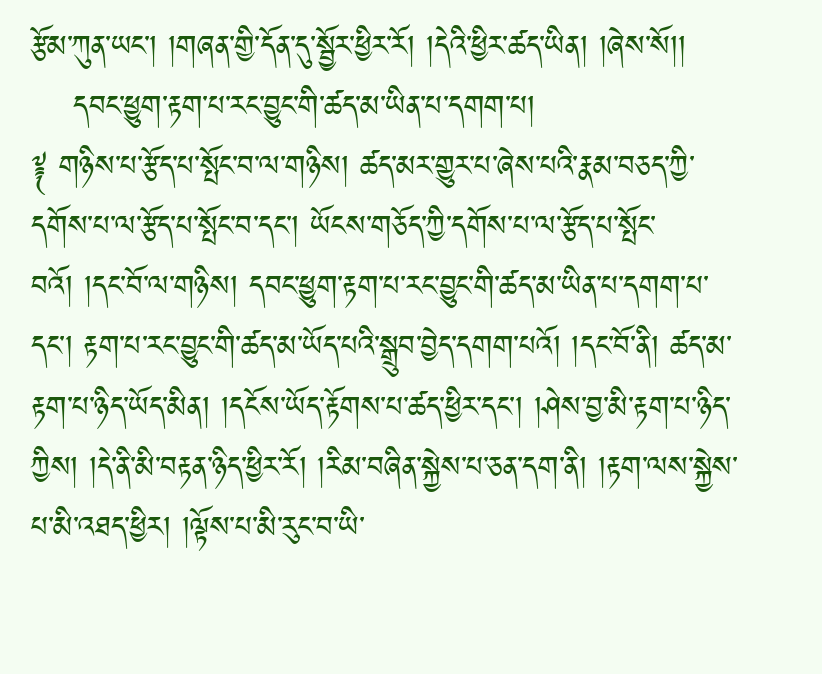རྩོམ་ཀུན་ཡང་། །གཞན་གྱི་དོན་དུ་སྦྱོར་ཕྱིར་རོ། །དེའི་ཕྱིར་ཚད་ཡིན། །ཞེས་སོ།།
    དབང་ཕྱུག་རྟག་པ་རང་བྱུང་གི་ཚད་མ་ཡིན་པ་དགག་པ།
༈ གཉིས་པ་རྩོད་པ་སྤོང་བ་ལ་གཉིས། ཚད་མར་གྱུར་པ་ཞེས་པའི་རྣམ་བཅད་ཀྱི་དགོས་པ་ལ་རྩོད་པ་སྤོང་བ་དང་། ཡོངས་གཅོད་ཀྱི་དགོས་པ་ལ་རྩོད་པ་སྤོང་བའོ། །དང་བོ་ལ་གཉིས། དབང་ཕྱུག་རྟག་པ་རང་བྱུང་གི་ཚད་མ་ཡིན་པ་དགག་པ་དང་། རྟག་པ་རང་བྱུང་གི་ཚད་མ་ཡོད་པའི་སྒྲུབ་བྱེད་དགག་པའོ། །དང་བོ་ནི། ཚད་མ་རྟག་པ་ཉིད་ཡོད་མིན། །དངོས་ཡོད་རྟོགས་པ་ཚད་ཕྱིར་དང་། །ཤེས་བྱ་མི་རྟག་པ་ཉིད་ཀྱིས། །དེ་ནི་མི་བརྟན་ཉིད་ཕྱིར་རོ། །རིམ་བཞིན་སྐྱེས་པ་ཅན་དག་ནི། །རྟག་ལས་སྐྱེས་པ་མི་འཐད་ཕྱིར། །ལྟོས་པ་མི་རུང་བ་ཡི་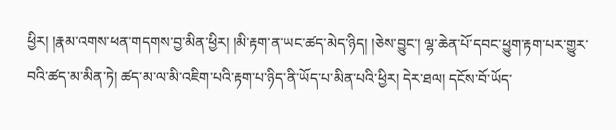ཕྱིར། །རྣམ་འགས་ཕན་གདགས་བྱ་མིན་ཕྱིར། །མི་རྟག་ན་ཡང་ཚད་མེད་ཉིད། །ཅེས་བྱུང་། ལྷ་ཆེན་པོ་དབང་ཕྱུག་རྟག་པར་གྱུར་བའི་ཚད་མ་མིན་ཏེ། ཚད་མ་ལ་མི་འཇིག་པའི་རྟག་པ་ཉིད་ནི་ཡོད་པ་མིན་པའི་ཕྱིར། དེར་ཐལ། དངོས་བོ་ཡོད་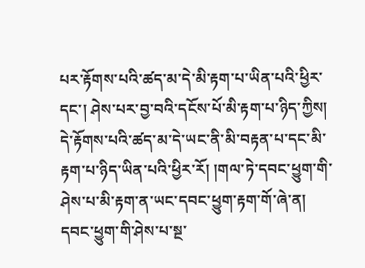པར་རྟོགས་པའི་ཚད་མ་དེ་མི་རྟག་པ་ཡིན་པའི་ཕྱིར་དང་། ཤེས་པར་བྱ་བའི་དངོས་པོ་མི་རྟག་པ་ཉིད་ཀྱིས། དེ་རྟོགས་པའི་ཚད་མ་དེ་ཡང་ནི་མི་བརྟན་པ་དང་མི་རྟག་པ་ཉིད་ཡིན་པའི་ཕྱིར་རོ། །གལ་ཏེ་དབང་ཕྱུག་གི་ཤེས་པ་མི་རྟག་ན་ཡང་དབང་ཕྱུག་རྟག་གོ་ཞེ་ན། དབང་ཕྱུག་གི་ཤེས་པ་སྔ་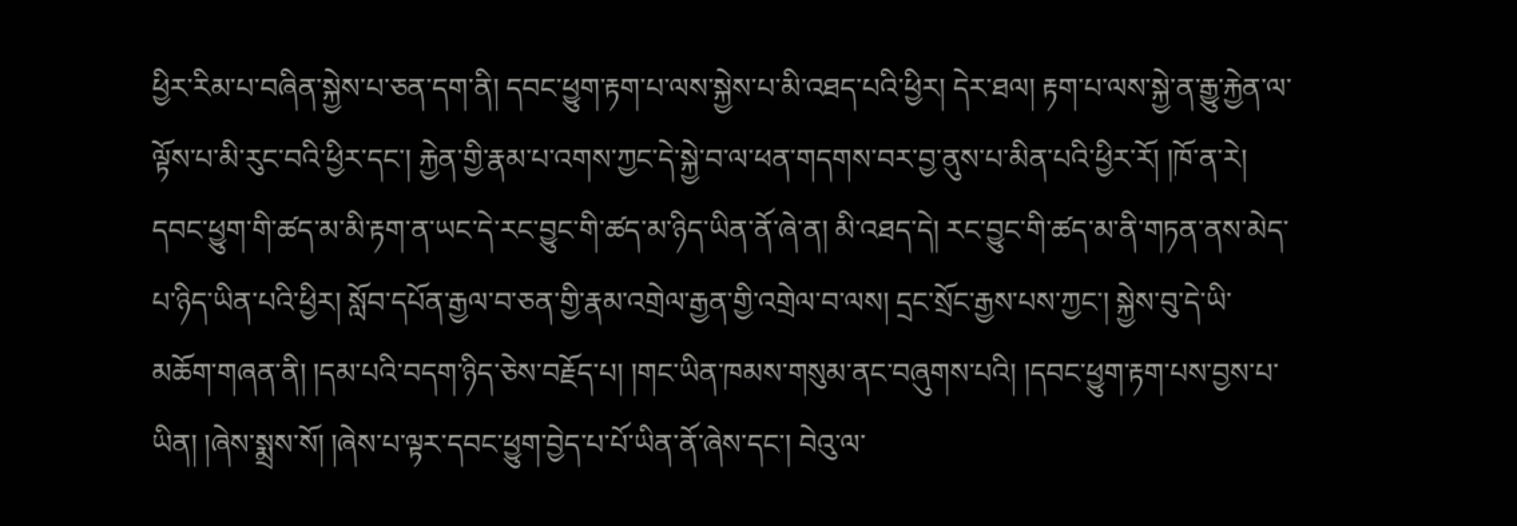ཕྱིར་རིམ་པ་བཞིན་སྐྱེས་པ་ཅན་དག་ནི། དབང་ཕྱུག་རྟག་པ་ལས་སྐྱེས་པ་མི་འཐད་པའི་ཕྱིར། དེར་ཐལ། རྟག་པ་ལས་སྐྱེ་ན་རྒྱུ་རྐྱེན་ལ་ལྟོས་པ་མི་རུང་བའི་ཕྱིར་དང་། རྐྱེན་གྱི་རྣམ་པ་འགས་ཀྱང་དེ་སྐྱེ་བ་ལ་ཕན་གདགས་བར་བྱ་ནུས་པ་མིན་པའི་ཕྱིར་རོ། །ཁོ་ན་རེ། དབང་ཕྱུག་གི་ཚད་མ་མི་རྟག་ན་ཡང་དེ་རང་བྱུང་གི་ཚད་མ་ཉིད་ཡིན་ནོ་ཞེ་ན། མི་འཐད་དེ། རང་བྱུང་གི་ཚད་མ་ནི་གཏན་ནས་མེད་པ་ཉིད་ཡིན་པའི་ཕྱིར། སློབ་དཔོན་རྒྱལ་བ་ཅན་གྱི་རྣམ་འགྲེལ་རྒྱན་གྱི་འགྲེལ་བ་ལས། དྲང་སྲོང་རྒྱས་པས་ཀྱང་། སྐྱེས་བུ་དེ་ཡི་མཆོག་གཞན་ནི། །དམ་པའི་བདག་ཉིད་ཅེས་བརྗོད་པ། །གང་ཡིན་ཁམས་གསུམ་ནང་བཞུགས་པའི། །དབང་ཕྱུག་རྟག་པས་བྱས་པ་ཡིན། །ཞེས་སྨྲས་སོ། །ཞེས་པ་ལྟར་དབང་ཕྱུག་བྱེད་པ་པོ་ཡིན་ནོ་ཞེས་དང་། བེའུ་ལ་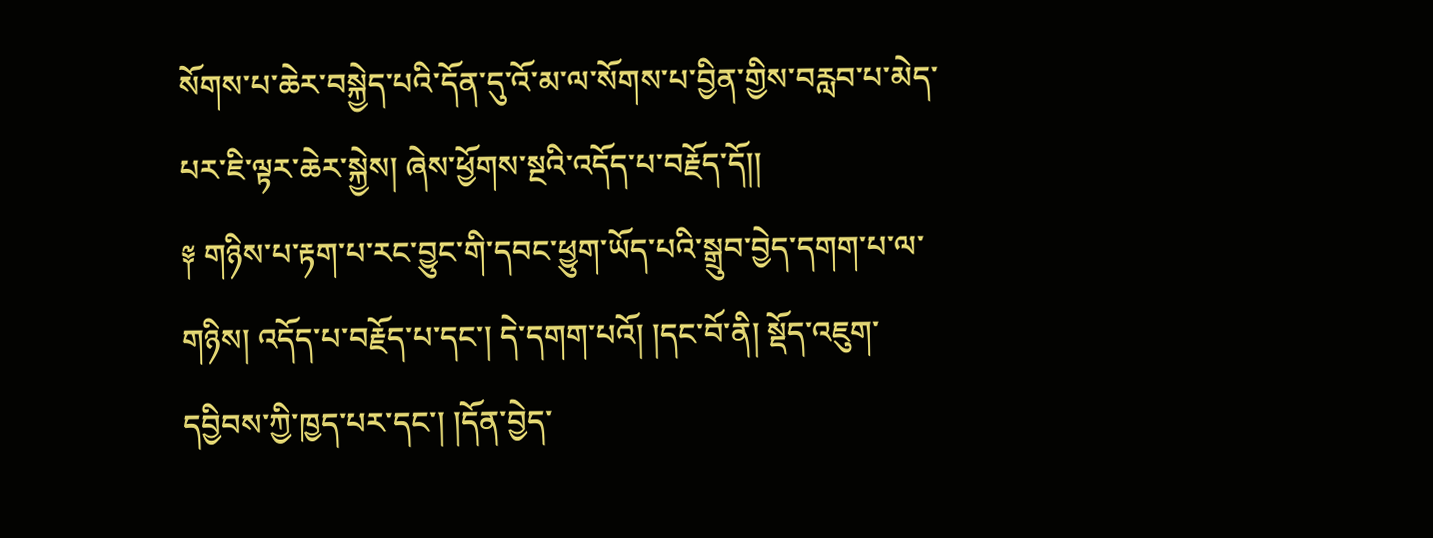སོགས་པ་ཆེར་བསྐྱེད་པའི་དོན་དུ་འོ་མ་ལ་སོགས་པ་བྱིན་གྱིས་བརླབ་པ་མེད་པར་ཇི་ལྟར་ཆེར་སྐྱེས། ཞེས་ཕྱོགས་སྔའི་འདོད་པ་བརྗོད་དོ།།
༈ གཉིས་པ་རྟག་པ་རང་བྱུང་གི་དབང་ཕྱུག་ཡོད་པའི་སྒྲུབ་བྱེད་དགག་པ་ལ་གཉིས། འདོད་པ་བརྗོད་པ་དང་། དེ་དགག་པའོ། །དང་བོ་ནི། སྡོད་འཇུག་དབྱིབས་ཀྱི་ཁྱད་པར་དང་། །དོན་བྱེད་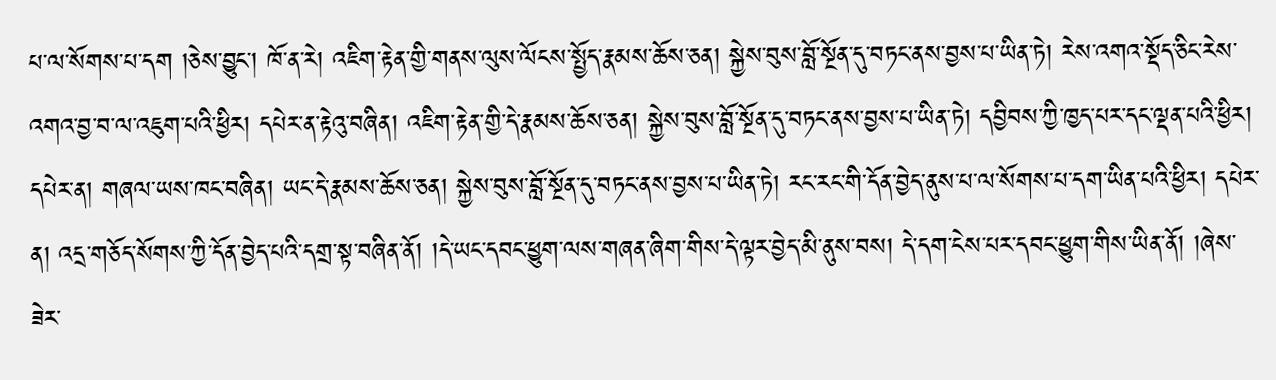པ་ལ་སོགས་པ་དག །ཅེས་བྱུང་། ཁོ་ན་རེ། འཇིག་རྟེན་གྱི་གནས་ལུས་ལོངས་སྤྱོད་རྣམས་ཆོས་ཅན། སྐྱེས་བུས་བློ་སྔོན་དུ་བཏང་ནས་བྱས་པ་ཡིན་ཏེ། རེས་འགའ་སྡོད་ཅིང་རེས་འགའ་བྱ་བ་ལ་འཇུག་པའི་ཕྱིར། དཔེར་ན་རྟེའུ་བཞིན། འཇིག་རྟེན་གྱི་དེ་རྣམས་ཆོས་ཅན། སྐྱེས་བུས་བློ་སྔོན་དུ་བཏང་ནས་བྱས་པ་ཡིན་ཏེ། དབྱིབས་ཀྱི་ཁྱད་པར་དང་ལྡན་པའི་ཕྱིར། དཔེར་ན། གཞལ་ཡས་ཁང་བཞིན། ཡང་དེ་རྣམས་ཆོས་ཅན། སྐྱེས་བུས་བློ་སྔོན་དུ་བཏང་ནས་བྱས་པ་ཡིན་ཏེ། རང་རང་གི་དོན་བྱེད་ནུས་པ་ལ་སོགས་པ་དག་ཡིན་པའི་ཕྱིར། དཔེར་ན། འདྲ་གཅོད་སོགས་ཀྱི་དོན་བྱེད་པའི་དགྲ་སྟ་བཞིན་ནོ། །དེ་ཡང་དབང་ཕྱུག་ལས་གཞན་ཞིག་གིས་དེ་ལྟར་བྱེད་མི་ནུས་བས། དེ་དག་ངེས་པར་དབང་ཕྱུག་གིས་ཡིན་ནོ། །ཞེས་ཟེར་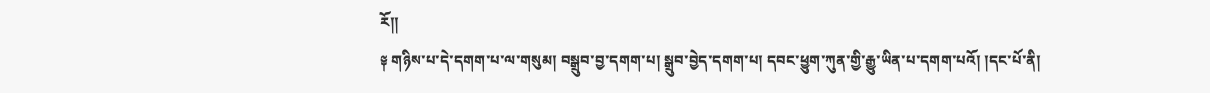རོ།།
༈ གཉིས་པ་དེ་དགག་པ་ལ་གསུམ། བསྒྲུབ་བྱ་དགག་པ། སྒྲུབ་བྱེད་དགག་པ། དབང་ཕྱུག་ཀུན་གྱི་རྒྱུ་ཡིན་པ་དགག་པའོ། །དང་པོ་ནི།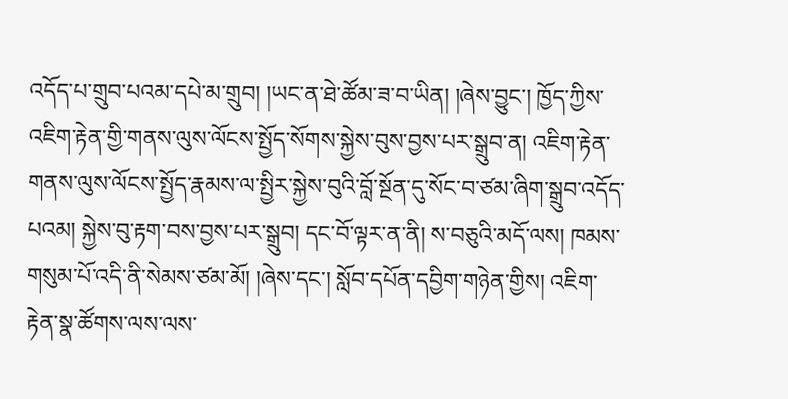འདོད་པ་གྲུབ་པའམ་དཔེ་མ་གྲུབ། །ཡང་ན་ཐེ་ཚོམ་ཟ་བ་ཡིན། །ཞེས་བྱུང་། ཁྱོད་ཀྱིས་འཇིག་རྟེན་གྱི་གནས་ལུས་ལོངས་སྤྱོད་སོགས་སྐྱེས་བུས་བྱས་པར་སྒྲུབ་ན། འཇིག་རྟེན་གནས་ལུས་ལོངས་སྤྱོད་རྣམས་ལ་སྤྱིར་སྐྱེས་བུའི་བློ་སྔོན་དུ་སོང་བ་ཙམ་ཞིག་སྒྲུབ་འདོད་པའམ། སྐྱེས་བུ་རྟག་བས་བྱས་པར་སྒྲུབ། དང་བོ་ལྟར་ན་ནི། ས་བཅུའི་མདོ་ལས། ཁམས་གསུམ་པོ་འདི་ནི་སེམས་ཙམ་མོ། །ཞེས་དང་། སློབ་དཔོན་དབྱིག་གཉེན་གྱིས། འཇིག་རྟེན་སྣ་ཚོགས་ལས་ལས་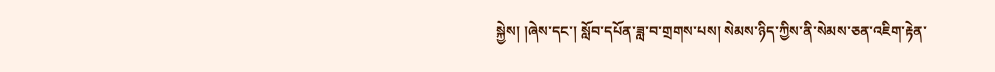སྐྱེས། །ཞེས་དང་། སློབ་དཔོན་ཟླ་བ་གྲགས་པས། སེམས་ཉིད་ཀྱིས་ནི་སེམས་ཅན་འཇིག་རྟེན་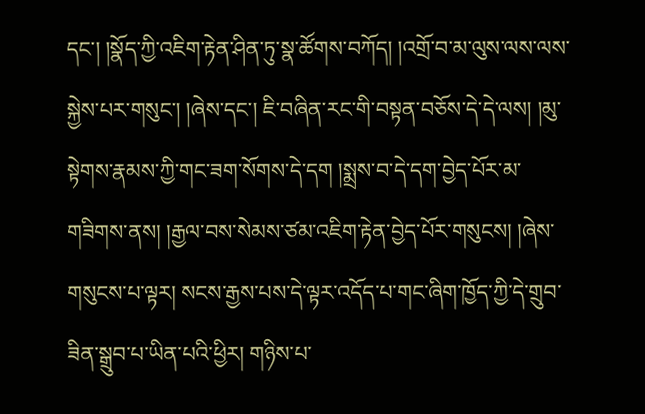དང་། །སྣོད་ཀྱི་འཇིག་རྟེན་ཤིན་ཏུ་སྣ་ཚོགས་བཀོད། །འགྲོ་བ་མ་ལུས་ལས་ལས་སྐྱེས་པར་གསུང་། །ཞེས་དང་། ཇི་བཞིན་རང་གི་བསྟན་བཅོས་དེ་དེ་ལས། །མུ་སྟེགས་རྣམས་ཀྱི་གང་ཟག་སོགས་དེ་དག །སྨྲས་བ་དེ་དག་བྱེད་པོར་མ་གཟིགས་ནས། །རྒྱལ་བས་སེམས་ཙམ་འཇིག་རྟེན་བྱེད་པོར་གསུངས། །ཞེས་གསུངས་པ་ལྟར། སངས་རྒྱས་པས་དེ་ལྟར་འདོད་པ་གང་ཞིག་ཁྱོད་ཀྱི་དེ་གྲུབ་ཟིན་སྒྲུབ་པ་ཡིན་པའི་ཕྱིར། གཉིས་པ་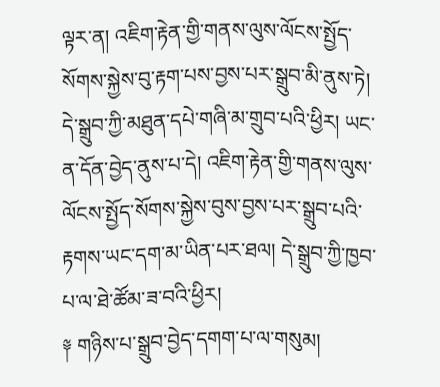ལྟར་ན། འཇིག་རྟེན་གྱི་གནས་ལུས་ལོངས་སྤྱོད་སོགས་སྐྱེས་བུ་རྟག་པས་བྱས་པར་སྒྲུབ་མི་ནུས་ཏེ། དེ་སྒྲུབ་ཀྱི་མཐུན་དཔེ་གཞི་མ་གྲུབ་པའི་ཕྱིར། ཡང་ན་དོན་བྱེད་ནུས་པ་དེ། འཇིག་རྟེན་གྱི་གནས་ལུས་ལོངས་སྤྱོད་སོགས་སྐྱེས་བུས་བྱས་པར་སྒྲུབ་པའི་རྟགས་ཡང་དག་མ་ཡིན་པར་ཐལ། དེ་སྒྲུབ་ཀྱི་ཁྱབ་པ་ལ་ཐེ་ཚོམ་ཟ་བའི་ཕྱིར།
༈ གཉིས་པ་སྒྲུབ་བྱེད་དགག་པ་ལ་གསུམ།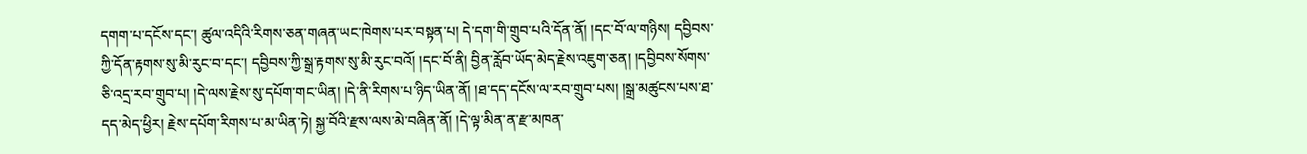དགག་པ་དངོས་དང་། ཚུལ་འདིའི་རིགས་ཅན་གཞན་ཡང་ཁེགས་པར་བསྟན་པ། དེ་དག་གི་གྲུབ་པའི་དོན་ནོ། །དང་བོ་ལ་གཉིས། དབྱིབས་ཀྱི་དོན་རྟགས་སུ་མི་རུང་བ་དང་། དབྱིབས་ཀྱི་སྒྲ་རྟགས་སུ་མི་རུང་བའོ། །དང་བོ་ནི། བྱིན་རློབ་ཡོད་མེད་རྗེས་འཇུག་ཅན། །དབྱིབས་སོགས་ཅི་འདྲ་རབ་གྲུབ་པ། །དེ་ལས་རྗེས་སུ་དཔོག་གང་ཡིན། །དེ་ནི་རིགས་པ་ཉིད་ཡིན་ནོ། །ཐ་དད་དངོས་ལ་རབ་གྲུབ་པས། །སྒྲ་མཚུངས་པས་ཐ་དད་མེད་ཕྱིར། རྗེས་དཔོག་རིགས་པ་མ་ཡིན་ཏེ། སྐྱ་བོའི་རྫས་ལས་མེ་བཞིན་ནོ། །དེ་ལྟ་མིན་ན་རྫ་མཁན་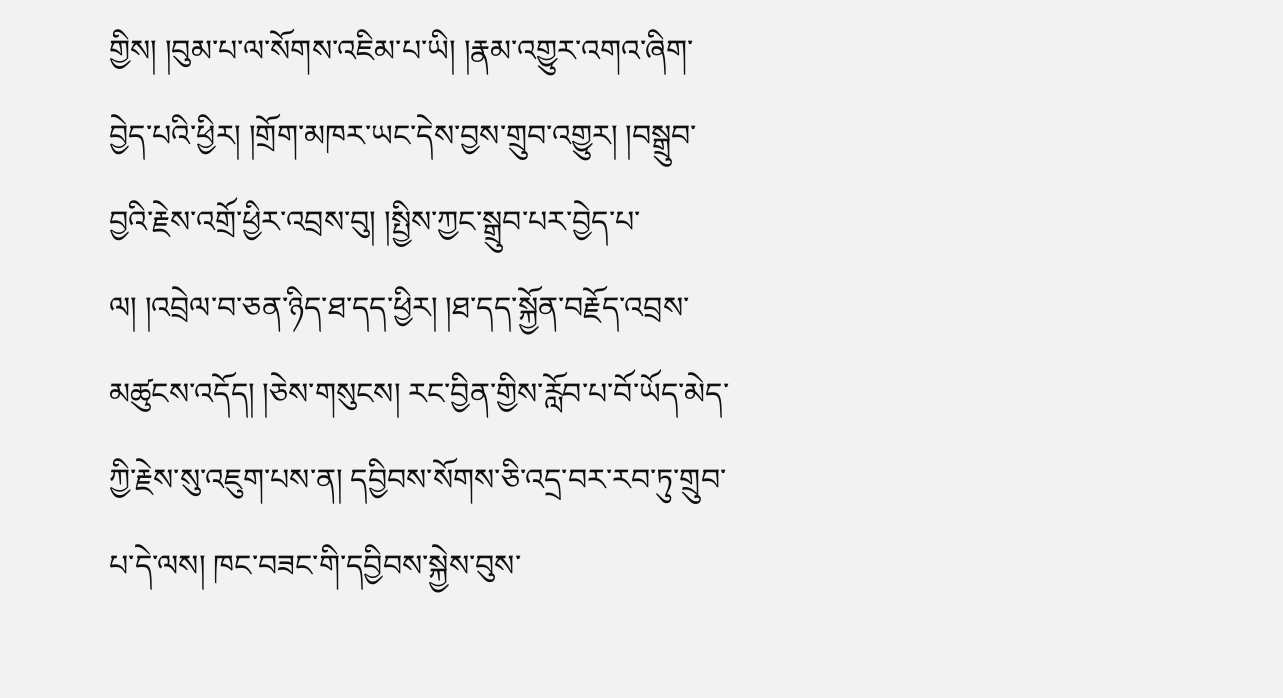གྱིས། །བུམ་པ་ལ་སོགས་འཇིམ་པ་ཡི། །རྣམ་འགྱུར་འགའ་ཞིག་བྱེད་པའི་ཕྱིར། །གྲོག་མཁར་ཡང་དེས་བྱས་གྲུབ་འགྱུར། །བསྒྲུབ་བྱའི་རྗེས་འགྲོ་ཕྱིར་འབྲས་བུ། །སྤྱིས་ཀྱང་སྒྲུབ་པར་བྱེད་པ་ལ། །འབྲེལ་བ་ཅན་ཉིད་ཐ་དད་ཕྱིར། །ཐ་དད་སྐྱོན་བརྗོད་འབྲས་མཚུངས་འདོད། །ཅེས་གསུངས། རང་བྱིན་གྱིས་རློབ་པ་བོ་ཡོད་མེད་ཀྱི་རྗེས་སུ་འཇུག་པས་ན། དབྱིབས་སོགས་ཅི་འདྲ་བར་རབ་ཏུ་གྲུབ་པ་དེ་ལས། ཁང་བཟང་གི་དབྱིབས་སྐྱེས་བུས་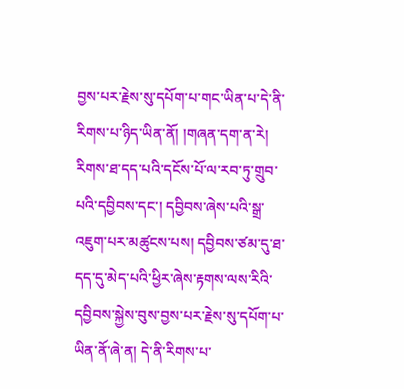བྱས་པར་རྗེས་སུ་དཔོག་པ་གང་ཡིན་པ་དེ་ནི་རིགས་པ་ཉིད་ཡིན་ནོ། །གཞན་དག་ན་རེ། རིགས་ཐ་དད་པའི་དངོས་པོ་ལ་རབ་ཏུ་གྲུབ་པའི་དབྱིབས་དང་། དབྱིབས་ཞེས་པའི་སྒྲ་འཇུག་པར་མཚུངས་པས། དབྱིབས་ཙམ་དུ་ཐ་དད་དུ་མེད་པའི་ཕྱིར་ཞེས་རྟགས་ལས་རིའི་དབྱིབས་སྐྱེས་བུས་བྱས་པར་རྗེས་སུ་དཔོག་པ་ཡིན་ནོ་ཞེ་ན། དེ་ནི་རིགས་པ་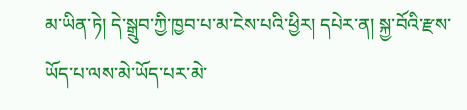མ་ཡིན་ཏེ། དེ་སྒྲུབ་ཀྱི་ཁྱབ་པ་མ་ངེས་པའི་ཕྱིར། དཔེར་ན། སྐྱ་བོའི་རྫས་ཡོད་པ་ལས་མེ་ཡོད་པར་མེ་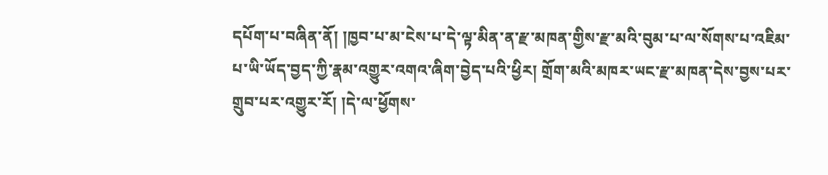དཔོག་པ་བཞིན་ནོ། །ཁྱབ་པ་མ་ངེས་པ་དེ་ལྟ་མིན་ན་རྫ་མཁན་གྱིས་རྫ་མའི་བུམ་པ་ལ་སོགས་པ་འཇིམ་པ་ཡི་ཡོད་བྱད་ཀྱི་རྣམ་འགྱུར་འགའ་ཞིག་བྱེད་པའི་ཕྱིར། གྲོག་མའི་མཁར་ཡང་རྫ་མཁན་དེས་བྱས་པར་གྲུབ་པར་འགྱུར་རོ། །དེ་ལ་ཕྱོགས་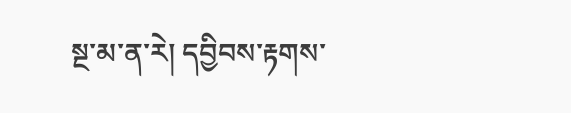སྔ་མ་ན་རེ། དབྱིབས་རྟགས་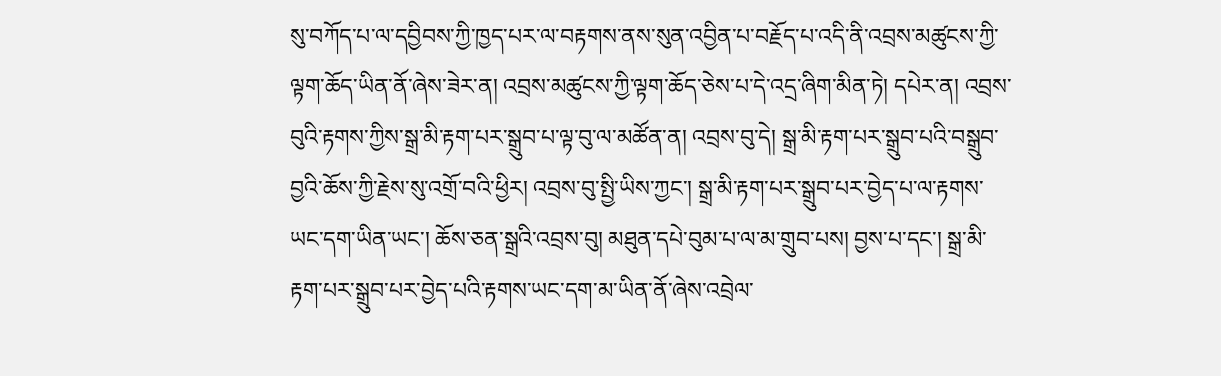སུ་བཀོད་པ་ལ་དབྱིབས་ཀྱི་ཁྱད་པར་ལ་བརྟགས་ནས་སུན་འབྱིན་པ་བརྗོད་པ་འདི་ནི་འབྲས་མཚུངས་ཀྱི་ལྟག་ཆོད་ཡིན་ནོ་ཞེས་ཟེར་ན། འབྲས་མཚུངས་ཀྱི་ལྟག་ཆོད་ཅེས་པ་དེ་འདྲ་ཞིག་མིན་ཏེ། དཔེར་ན། འབྲས་བུའི་རྟགས་ཀྱིས་སྒྲ་མི་རྟག་པར་སྒྲུབ་པ་ལྟ་བུ་ལ་མཚོན་ན། འབྲས་བུ་དེ། སྒྲ་མི་རྟག་པར་སྒྲུབ་པའི་བསྒྲུབ་བྱའི་ཆོས་ཀྱི་རྗེས་སུ་འགྲོ་བའི་ཕྱིར། འབྲས་བུ་སྤྱི་ཡིས་ཀྱང་། སྒྲ་མི་རྟག་པར་སྒྲུབ་པར་བྱེད་པ་ལ་རྟགས་ཡང་དག་ཡིན་ཡང་། ཆོས་ཅན་སྒྲའི་འབྲས་བུ། མཐུན་དཔེ་བུམ་པ་ལ་མ་གྲུབ་པས། བྱས་པ་དང་། སྒྲ་མི་རྟག་པར་སྒྲུབ་པར་བྱེད་པའི་རྟགས་ཡང་དག་མ་ཡིན་ནོ་ཞེས་འབྲེལ་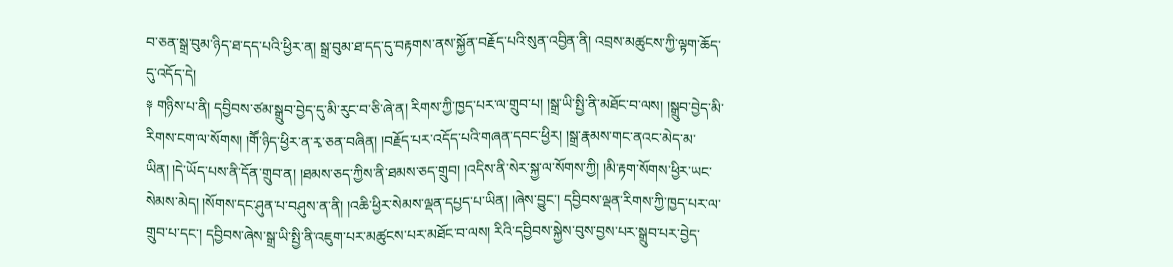བ་ཅན་སྒྲ་བུམ་ཉིད་ཐ་དད་པའི་ཕྱིར་ན། སྒྲ་བུམ་ཐ་དད་དུ་བརྟགས་ནས་སྐྱོན་བརྗོད་པའི་སུན་འབྱིན་ནི། འབྲས་མཚུངས་ཀྱི་ལྟག་ཆོད་དུ་འདོད་དེ།
༈ གཉིས་པ་ནི། དབྱིབས་ཙམ་སྒྲུབ་བྱེད་དུ་མི་རུང་བ་ཅི་ཞེ་ན། རིགས་ཀྱི་ཁྱད་པར་ལ་གྲུབ་པ། །སྒྲ་ཡི་སྤྱི་ནི་མཐོང་བ་ལས། །སྒྲུབ་བྱེད་མི་རིགས་ངག་ལ་སོགས། །གཽ་ཉིད་ཕྱིར་ན་རྭ་ཅན་བཞིན། །བརྗོད་པར་འདོད་པའི་གཞན་དབང་ཕྱིར། །སྒྲ་རྣམས་གང་ནའང་མེད་མ་ཡིན། །དེ་ཡོད་པས་ནི་དོན་གྲུབ་ན། །ཐམས་ཅད་ཀྱིས་ནི་ཐམས་ཅད་གྲུབ། །འདིས་ནི་སེར་སྐྱ་ལ་སོགས་ཀྱི། །མི་རྟག་སོགས་ཕྱིར་ཡང་སེམས་མེད། །སོགས་དང་ཤུན་པ་བཤུས་ན་ནི། །འཆི་ཕྱིར་སེམས་ལྡན་དཔྱད་པ་ཡིན། །ཞེས་བྱུང་། དབྱིབས་ལྡན་རིགས་ཀྱི་ཁྱད་པར་ལ་གྲུབ་པ་དང་། དབྱིབས་ཞེས་སྒྲ་ཡི་སྤྱི་ནི་འཇུག་པར་མཚུངས་པར་མཐོང་བ་ལས། རིའི་དབྱིབས་སྐྱེས་བུས་བྱས་པར་སྒྲུབ་པར་བྱེད་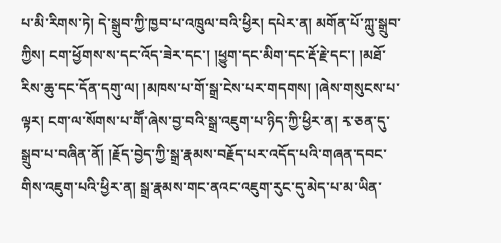པ་མི་རིགས་ཏེ། དེ་སྒྲུབ་ཀྱི་ཁྱབ་པ་འཁྲུལ་བའི་ཕྱིར། དཔེར་ན། མགོན་པོ་ཀླུ་སྒྲུབ་ཀྱིས། ངག་ཕྱོགས་ས་དང་འོད་ཟེར་དང་། །ཕྱུག་དང་མིག་དང་རྡོ་རྗེ་དང་། །མཐོ་རིས་ཆུ་དང་དོན་དགུ་ལ། །མཁས་པ་གོ་སྒྲ་ངེས་པར་གདགས། །ཞེས་གསུངས་པ་ལྟར། ངག་ལ་སོགས་པ་གཽ་ཞེས་བྱ་བའི་སྒྲ་འཇུག་པ་ཉིད་ཀྱི་ཕྱིར་ན། རྭ་ཅན་དུ་སྒྲུབ་པ་བཞིན་ནོ། །རྗོད་བྱེད་ཀྱི་སྒྲ་རྣམས་བརྗོད་པར་འདོད་པའི་གཞན་དབང་གིས་འཇུག་པའི་ཕྱིར་ན། སྒྲ་རྣམས་གང་ནའང་འཇུག་རུང་དུ་མེད་པ་མ་ཡིན་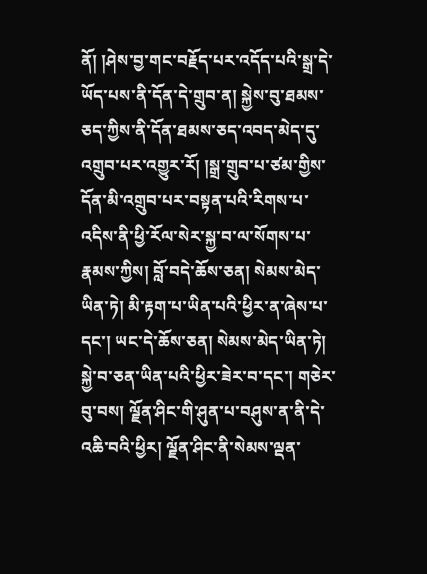ནོ། །ཤེས་བྱ་གང་བརྗོད་པར་འདོད་པའི་སྒྲ་དེ་ཡོད་པས་ནི་དོན་དེ་གྲུབ་ན། སྐྱེས་བུ་ཐམས་ཅད་ཀྱིས་ནི་དོན་ཐམས་ཅད་འབད་མེད་དུ་འགྲུབ་པར་འགྱུར་རོ། །སྒྲ་གྲུབ་པ་ཙམ་གྱིས་དོན་མི་འགྲུབ་པར་བསྟན་པའི་རིགས་པ་འདིས་ནི་ཕྱི་རོལ་སེར་སྐྱ་བ་ལ་སོགས་པ་རྣམས་ཀྱིས། བློ་བདེ་ཆོས་ཅན། སེམས་མེད་ཡིན་ཏེ། མི་རྟག་པ་ཡིན་པའི་ཕྱིར་ན་ཞེས་པ་དང་། ཡང་དེ་ཆོས་ཅན། སེམས་མེད་ཡིན་ཏེ། སྐྱེ་བ་ཅན་ཡིན་པའི་ཕྱིར་ཟེར་བ་དང་། གཅེར་བུ་བས། ལྗོན་ཤིང་གི་ཤུན་པ་བཤུས་ན་ནི་དེ་འཆི་བའི་ཕྱིར། ལྗོན་ཤིང་ནི་སེམས་ལྡན་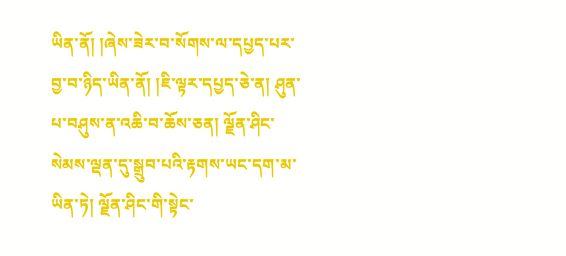ཡིན་ནོ། །ཞེས་ཟེར་བ་སོགས་ལ་དཔྱད་པར་བྱ་བ་ཉིད་ཡིན་ནོ། །ཇི་ལྟར་དཔྱད་ཅེ་ན། ཤུན་པ་བཤུས་ན་འཆི་བ་ཆོས་ཅན། ལྗོན་ཤིང་སེམས་ལྡན་དུ་སྒྲུབ་པའི་རྟགས་ཡང་དག་མ་ཡིན་ཏེ། ལྗོན་ཤིང་གི་སྟེང་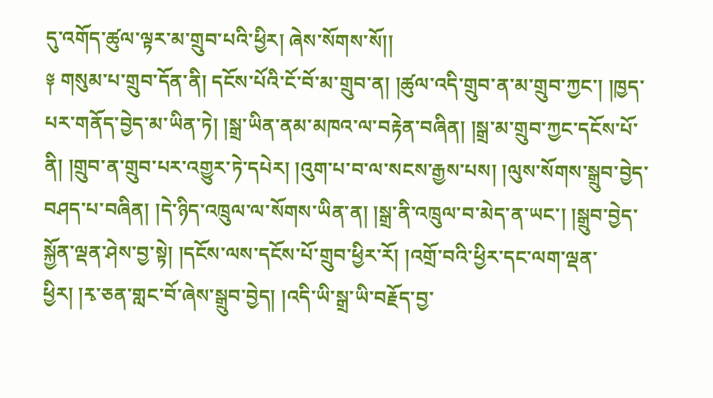དུ་འགོད་ཚུལ་ལྟར་མ་གྲུབ་པའི་ཕྱིར། ཞེས་སོགས་སོ།།
༈ གསུམ་པ་གྲུབ་དོན་ནི། དངོས་པོའི་ངོ་བོ་མ་གྲུབ་ན། །ཚུལ་འདི་གྲུབ་ན་མ་གྲུབ་ཀྱང་། །ཁྱད་པར་གནོད་བྱེད་མ་ཡིན་ཏེ། །སྒྲ་ཡིན་ནམ་མཁའ་ལ་བརྟེན་བཞིན། །སྒྲ་མ་གྲུབ་ཀྱང་དངོས་པོ་ནི། །གྲུབ་ན་གྲུབ་པར་འགྱུར་ཏེ་དཔེར། །འུག་པ་བ་ལ་སངས་རྒྱས་པས། །ལུས་སོགས་སྒྲུབ་བྱེད་བཤད་པ་བཞིན། །དེ་ཉིད་འཁྲུལ་ལ་སོགས་ཡིན་ན། །སྒྲ་ནི་འཁྲུལ་བ་མེད་ན་ཡང་། །སྒྲུབ་བྱེད་སྐྱོན་ལྡན་ཤེས་བྱ་སྟེ། །དངོས་ལས་དངོས་པོ་གྲུབ་ཕྱིར་རོ། །འགྲོ་བའི་ཕྱིར་དང་ལག་ལྡན་ཕྱིར། །རྭ་ཅན་གླང་བོ་ཞེས་སྒྲུབ་བྱེད། །འདི་ཡི་སྒྲ་ཡི་བརྗོད་བྱ་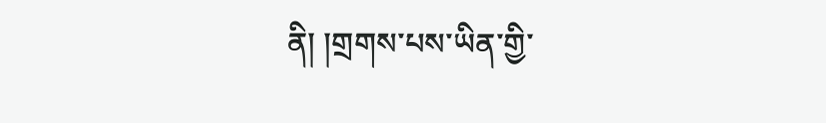ནི། །གྲགས་པས་ཡིན་གྱི་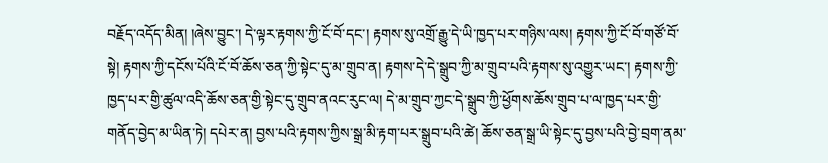བརྗོད་འདོད་མིན། །ཞེས་བྱུང་། དེ་ལྟར་རྟགས་ཀྱི་ངོ་བོ་དང་། རྟགས་སུ་འགྲོ་རྒྱུ་དེ་ཡི་ཁྱད་པར་གཉིས་ལས། རྟགས་ཀྱི་ངོ་བོ་གཙོ་བོ་སྟེ། རྟགས་ཀྱི་དངོས་པོའི་ངོ་བོ་ཆོས་ཅན་ཀྱི་སྟེང་དུ་མ་གྲུབ་ན། རྟགས་དེ་དེ་སྒྲུབ་ཀྱི་མ་གྲུབ་པའི་རྟགས་སུ་འགྱུར་ཡང་། རྟགས་ཀྱི་ཁྱད་པར་གྱི་ཚུལ་འདི་ཆོས་ཅན་གྱི་སྟེང་དུ་གྲུབ་ནའང་རུང་ལ། དེ་མ་གྲུབ་ཀྱང་དེ་སྒྲུབ་ཀྱི་ཕྱོགས་ཆོས་གྲུབ་པ་ལ་ཁྱད་པར་གྱི་གནོད་བྱེད་མ་ཡིན་ཏེ། དཔེར་ན། བྱས་པའི་རྟགས་ཀྱིས་སྒྲ་མི་རྟག་པར་སྒྲུབ་པའི་ཚེ། ཆོས་ཅན་སྒྲ་ཡི་སྟེང་དུ་བྱས་པའི་བྱེ་བྲག་ནམ་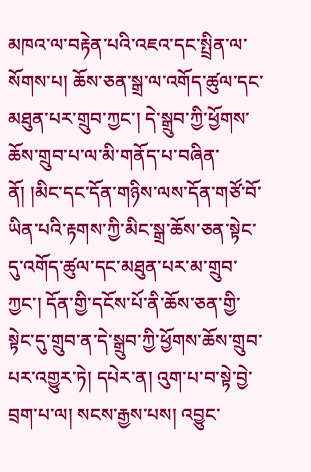མཁའ་ལ་བརྟེན་པའི་འཇའ་དང་སྤྲིན་ལ་སོགས་པ། ཆོས་ཅན་སྒྲ་ལ་འགོད་ཚུལ་དང་མཐུན་པར་གྲུབ་ཀྱང་། དེ་སྒྲུབ་ཀྱི་ཕྱོགས་ཆོས་གྲུབ་པ་ལ་མི་གནོད་པ་བཞིན་ནོ། །མིང་དང་དོན་གཉིས་ལས་དོན་གཙོ་བོ་ཡིན་པའི་རྟགས་ཀྱི་མིང་སྒྲ་ཆོས་ཅན་སྟེང་དུ་འགོད་ཚུལ་དང་མཐུན་པར་མ་གྲུབ་ཀྱང་། དོན་གྱི་དངོས་པོ་ནི་ཆོས་ཅན་གྱི་སྟེང་དུ་གྲུབ་ན་དེ་སྒྲུབ་ཀྱི་ཕྱོགས་ཆོས་གྲུབ་པར་འགྱུར་ཏེ། དཔེར་ན། འུག་པ་བ་སྟེ་བྱེ་བྲག་པ་ལ། སངས་རྒྱས་པས། འབྱུང་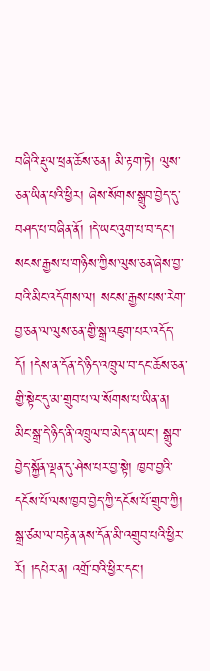བཞིའི་རྡུལ་ཕྲན་ཆོས་ཅན། མི་རྟག་ཏེ། ལུས་ཅན་ཡིན་པའི་ཕྱིར། ཞེས་སོགས་སྒྲུབ་བྱེད་དུ་བཤད་པ་བཞིན་ནོ། །དེ་ཡང་འུག་པ་བ་དང་། སངས་རྒྱས་པ་གཉིས་ཀྱིས་ལུས་ཅན་ཞེས་བྱ་བའི་མིང་འདོགས་ལ། སངས་རྒྱས་པས་རེག་བྱ་ཅན་ལ་ལུས་ཅན་གྱི་སྒྲ་འཇུག་པར་འདོད་དོ། །དེས་ན་དོན་དེ་ཉིད་འཁྲུལ་བ་དང་ཆོས་ཅན་གྱི་སྟེང་དུ་མ་གྲུབ་པ་ལ་སོགས་པ་ཡིན་ན། མིང་སྒྲ་དེ་ཉིད་ནི་འཁྲུལ་བ་མེད་ན་ཡང་། སྒྲུབ་བྱེད་སྐྱོན་ལྡན་དུ་ཤེས་པར་བྱ་སྟེ། ཁྱབ་བྱའི་དངོས་པོ་ལས་ཁྱབ་བྱེད་ཀྱི་དངོས་པོ་གྲུབ་ཀྱི། སྒྲ་ཙམ་ལ་བརྟེན་ནས་དོན་མི་འགྲུབ་པའི་ཕྱིར་རོ། །དཔེར་ན། འགྲོ་བའི་ཕྱིར་དང་།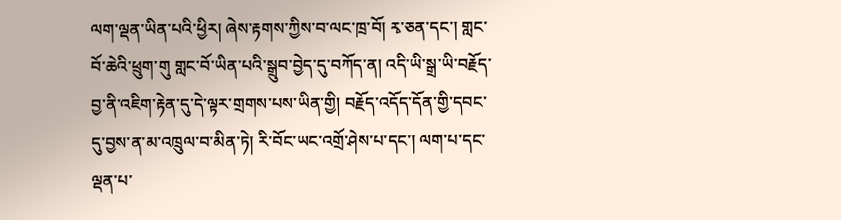ལག་ལྡན་ཡིན་པའི་ཕྱིར། ཞེས་རྟགས་ཀྱིས་བ་ལང་ཁྲ་བོ། རྭ་ཅན་དང་། གླང་བོ་ཆེའི་ཕྲུག་གུ གླང་བོ་ཡིན་པའི་སྒྲུབ་བྱེད་དུ་བཀོད་ན། འདི་ཡི་སྒྲ་ཡི་བརྗོད་བྱ་ནི་འཇིག་རྟེན་དུ་དེ་ལྟར་གྲགས་པས་ཡིན་གྱི། བརྗོད་འདོད་དོན་གྱི་དབང་དུ་བྱས་ན་མ་འཁྲུལ་བ་མིན་ཏེ། རི་བོང་ཡང་འགྲོ་ཤེས་པ་དང་། ལག་པ་དང་ལྡན་པ་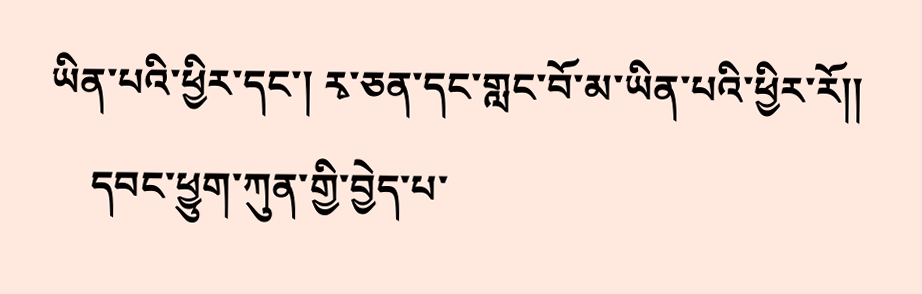ཡིན་པའི་ཕྱིར་དང་། རྭ་ཅན་དང་གླང་བོ་མ་ཡིན་པའི་ཕྱིར་རོ།།
    དབང་ཕྱུག་ཀུན་གྱི་བྱེད་པ་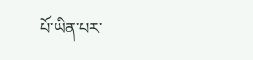པོ་ཡིན་པར་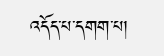འདོད་པ་དགག་པ།